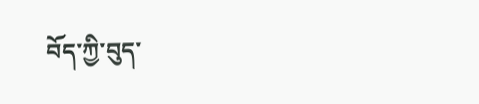བོད་ཀྱི་བུད་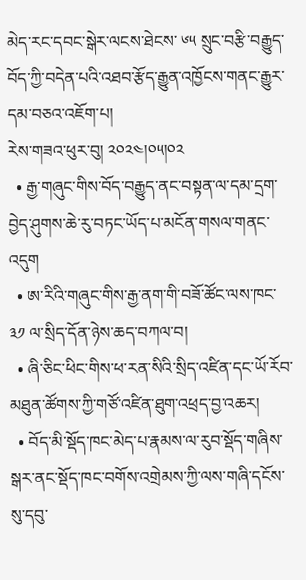མེད་རང་དབང་སྒེར་ལངས་ཐེངས་ ༦༥ སྲུང་བརྩི་བརྒྱུད་བོད་ཀྱི་བདེན་པའི་འཐབ་རྩོད་རྒྱུན་འཁྱོངས་གནང་རྒྱུར་དམ་བཅའ་འཇོག་པ།
རེས་གཟའ་ཕུར་བུ། ༢༠༢༤།༠༥།༠༢
  • རྒྱ་གཞུང་གིས་བོད་བརྒྱུད་ནང་བསྟན་ལ་དམ་དྲག་བྱེད་ཤུགས་ཆེ་རུ་བཏང་ཡོད་པ་མངོན་གསལ་གནང་འདུག
  • ཨ་རིའི་གཞུང་གིས་རྒྱ་ནག་གི་བཟོ་ཚོང་ལས་ཁང་ ༣༡ ལ་སྲིད་དོན་ཉེས་ཆད་བཀལ་བ།
  • ཞི་ཅིང་ཕིང་གིས་ཕ་རན་སིའི་སྲིད་འཛིན་དང་ཡོ་རོབ་མཐུན་ཚོགས་ཀྱི་གཙོ་འཛིན་ཐུག་འཕྲད་བྱ་འཆར།
  • བོད་མི་སྡོད་ཁང་མེད་པ་རྣམས་ལ་རུབ་སྡོད་གཞིས་སྒར་ནང་སྡོད་ཁང་བགོས་འགྲེམས་ཀྱི་ལས་གཞི་དངོས་སུ་དབུ་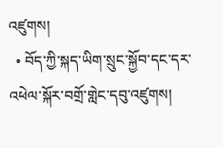འཛུགས།
  • བོད་ཀྱི་སྐད་ཡིག་སྲུང་སྐྱོབ་དང་དར་འཕེལ་སྐོར་བགྲོ་གླེང་དབུ་འཛུགས།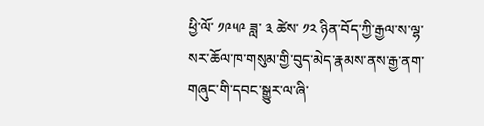ཕྱི་ལོ་ ༡༩༥༩ ཟླ་ ༣ ཚེས་ ༡༢ ཉིན་བོད་ཀྱི་རྒྱལ་ས་ལྷ་སར་ཆོལ་ཁ་གསུམ་གྱི་བུད་མེད་རྣམས་ནས་རྒྱ་ནག་གཞུང་གི་དབང་སྒྱུར་ལ་ཞི་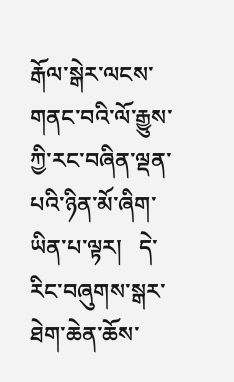རྒོལ་སྒེར་ལངས་གནང་བའི་ལོ་རྒྱུས་ཀྱི་རང་བཞིན་ལྡན་པའི་ཉིན་མོ་ཞིག་ཡིན་པ་ལྟར།   དེ་རིང་བཞུགས་སྒར་ཐེག་ཆེན་ཆོས་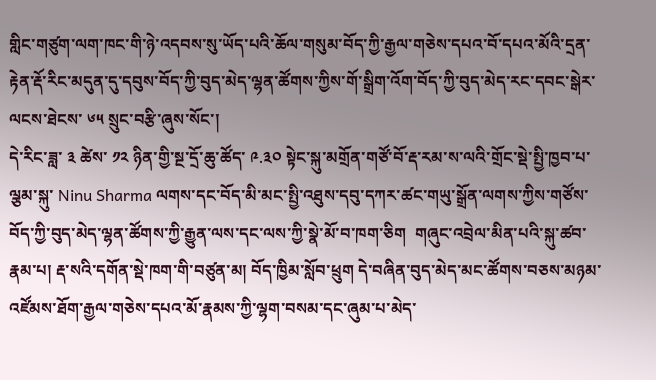གླིང་གཙུག་ལག་ཁང་གི་ཉེ་འདབས་སུ་ཡོད་པའི་ཆོལ་གསུམ་བོད་ཀྱི་རྒྱལ་གཅེས་དཔའ་བོ་དཔའ་མོའི་དྲན་རྟེན་རྡོ་རིང་མདུན་དུ་དབུས་བོད་ཀྱི་བུད་མེད་ལྷན་ཚོགས་ཀྱིས་གོ་སྒྲིག་འོག་བོད་ཀྱི་བུད་མེད་རང་དབང་སྒེར་ལངས་ཐེངས་ ༦༥ སྲུང་བརྩི་ཞུས་སོང་།
དེ་རིང་ཟླ་ ༣ ཚེས་ ༡༢ ཉིན་གྱི་སྔ་དྲོ་ཆུ་ཚོད་ ༩.༣༠ སྟེང་སྐུ་མགྲོན་གཙོ་བོ་རྡ་རམ་ས་ལའི་གྲོང་སྡེ་སྤྱི་ཁྱབ་པ་ལྕམ་སྐུ་ Ninu Sharma ལགས་དང་བོད་མི་མང་སྤྱི་འཐུས་དབུ་དཀར་ཚང་གཡུ་སྒྲོན་ལགས་ཀྱིས་གཙོས་བོད་ཀྱི་བུད་མེད་ལྷན་ཚོགས་ཀྱི་རྒྱུན་ལས་དང་ལས་ཀྱི་སྣེ་མོ་བ་ཁག་ཅིག  གཞུང་འབྲེལ་མིན་པའི་སྐུ་ཚབ་རྣམ་པ། རྡ་སའི་དགོན་སྡེ་ཁག་གི་བཙུན་མ། བོད་ཁྱིམ་སློབ་ཕྲུག དེ་བཞིན་བུད་མེད་མང་ཚོགས་བཅས་མཉམ་འཛོམས་ཐོག་རྒྱལ་གཅེས་དཔའ་མོ་རྣམས་ཀྱི་ལྷག་བསམ་དང་ཞུམ་པ་མེད་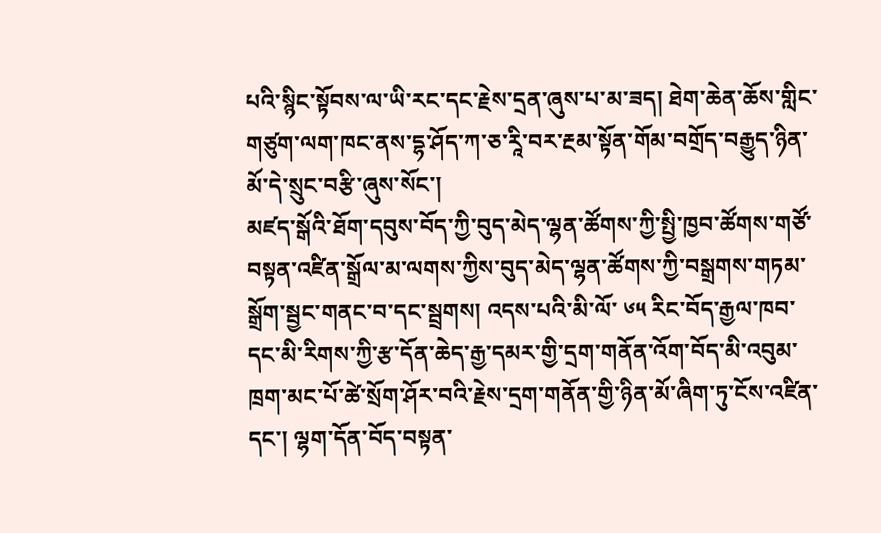པའི་སྙིང་སྟོབས་ལ་ཡི་རང་དང་རྗེས་དྲན་ཞུས་པ་མ་ཟད། ཐེག་ཆེན་ཆོས་གླིང་གཙུག་ལག་ཁང་ནས་དྷ་ཤོད་ཀ་ཅ་རཱི་བར་རྔམ་སྟོན་གོམ་བགྲོད་བརྒྱུད་ཉིན་མོ་དེ་སྲུང་བརྩི་ཞུས་སོང་།
མཛད་སྒོའི་ཐོག་དབུས་བོད་ཀྱི་བུད་མེད་ལྷན་ཚོགས་ཀྱི་སྤྱི་ཁྱབ་ཚོགས་གཙོ་བསྟན་འཛིན་སྒྲོལ་མ་ལགས་ཀྱིས་བུད་མེད་ལྷན་ཚོགས་ཀྱི་བསྒྲགས་གཏམ་སྒྲོག་སྦྱང་གནང་བ་དང་སྦྲགས། འདས་པའི་མི་ལོ་ ༦༥ རིང་བོད་རྒྱལ་ཁབ་དང་མི་རིགས་ཀྱི་རྩ་དོན་ཆེད་རྒྱ་དམར་གྱི་དྲག་གནོན་འོག་བོད་མི་འབུམ་ཁྲག་མང་པོ་ཚེ་སྲོག་ཤོར་བའི་རྗེས་དྲག་གནོན་གྱི་ཉིན་མོ་ཞིག་ཏུ་ངོས་འཛིན་དང་། ལྷག་དོན་བོད་བསྟན་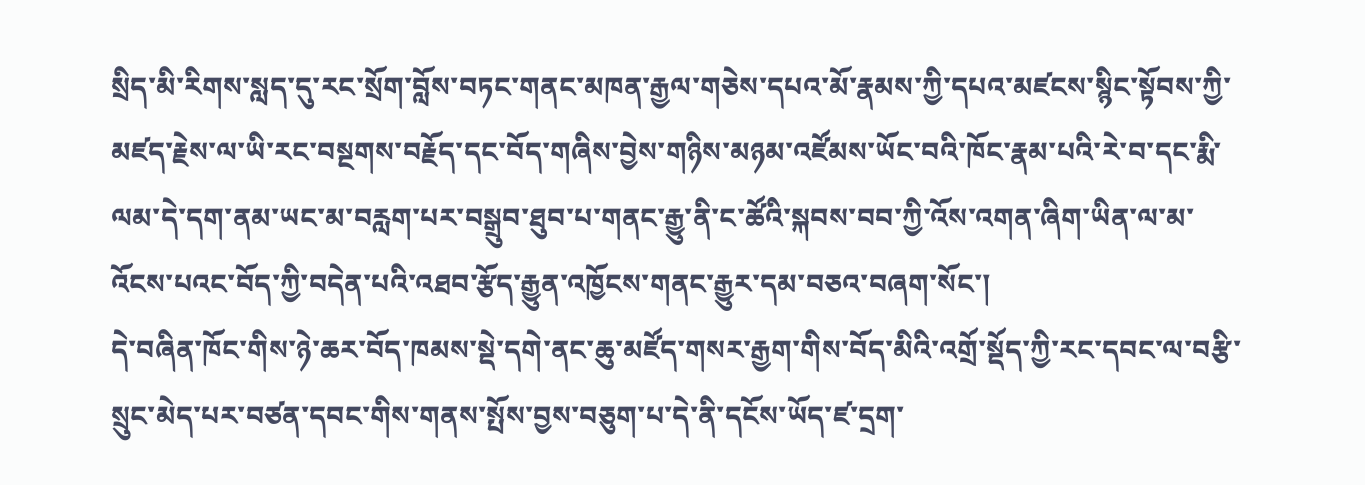སྲིད་མི་རིགས་སླད་དུ་རང་སྲོག་བློས་བཏང་གནང་མཁན་རྒྱལ་གཅེས་དཔའ་མོ་རྣམས་ཀྱི་དཔའ་མཛངས་སྙིང་སྟོབས་ཀྱི་མཛད་རྗེས་ལ་ཡི་རང་བསྔགས་བརྗོད་དང་བོད་གཞིས་བྱེས་གཉིས་མཉམ་འཛོམས་ཡོང་བའི་ཁོང་རྣམ་པའི་རེ་བ་དང་རྨི་ལམ་དེ་དག་ནམ་ཡང་མ་བརླག་པར་བསྒྲུབ་ཐུབ་པ་གནང་རྒྱུ་ནི་ང་ཚོའི་སྐབས་བབ་ཀྱི་འོས་འགན་ཞིག་ཡིན་ལ་མ་འོངས་པའང་བོད་ཀྱི་བདེན་པའི་འཐབ་རྩོད་རྒྱུན་འཁྱོངས་གནང་རྒྱུར་དམ་བཅའ་བཞག་སོང་།
དེ་བཞིན་ཁོང་གིས་ཉེ་ཆར་བོད་ཁམས་སྡེ་དགེ་ནང་ཆུ་མཛོད་གསར་རྒྱག་གིས་བོད་མིའི་འགྲོ་སྡོད་ཀྱི་རང་དབང་ལ་བརྩི་སྲུང་མེད་པར་བཙན་དབང་གིས་གནས་སྤོས་བྱས་བཅུག་པ་དེ་ནི་དངོས་ཡོད་ཛ་དྲག་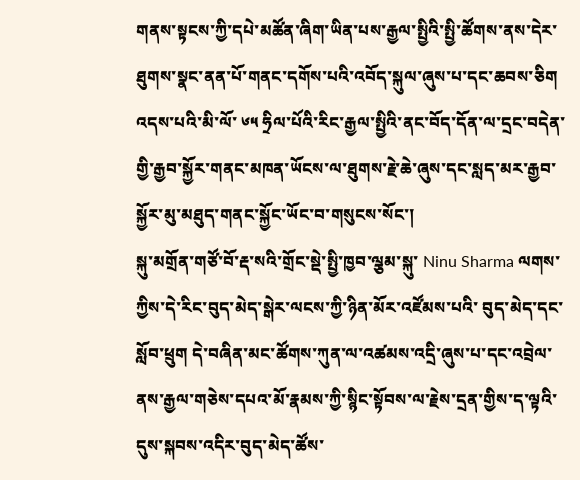གནས་སྟངས་ཀྱི་དཔེ་མཚོན་ཞིག་ཡིན་པས་རྒྱལ་སྤྱིའི་སྤྱི་ཚོགས་ནས་དེར་ཐུགས་སྣང་ནན་པོ་གནང་དགོས་པའི་འབོད་སྐུལ་ཞུས་པ་དང་ཆབས་ཅིག འདས་པའི་མི་ལོ་ ༦༥ ཧྲིལ་པོའི་རིང་རྒྱལ་སྤྱིའི་ནང་བོད་དོན་ལ་དྲང་བདེན་གྱི་རྒྱབ་སྐྱོར་གནང་མཁན་ཡོངས་ལ་ཐུགས་རྗེ་ཆེ་ཞུས་དང་སླད་མར་རྒྱབ་སྐྱོར་མུ་མཐུད་གནང་སྐྱོང་ཡོང་བ་གསུངས་སོང་།
སྐུ་མགྲོན་གཙོ་བོ་རྡ་སའི་གྲོང་སྡེ་སྤྱི་ཁྱབ་ལྕམ་སྐུ་ Ninu Sharma ལགས་ཀྱིས་དེ་རིང་བུད་མེད་སྒེར་ལངས་ཀྱི་ཉིན་མོར་འཛོམས་པའི་ བུད་མེད་དང་སློབ་ཕྲུག དེ་བཞིན་མང་ཚོགས་ཀུན་ལ་འཚམས་འདྲི་ཞུས་པ་དང་འབྲེལ་ནས་རྒྱལ་གཅེས་དཔའ་མོ་རྣམས་ཀྱི་སྙིང་སྟོབས་ལ་རྗེས་དྲན་གྱིས་ད་ལྟའི་དུས་སྐབས་འདིར་བུད་མེད་ཚོས་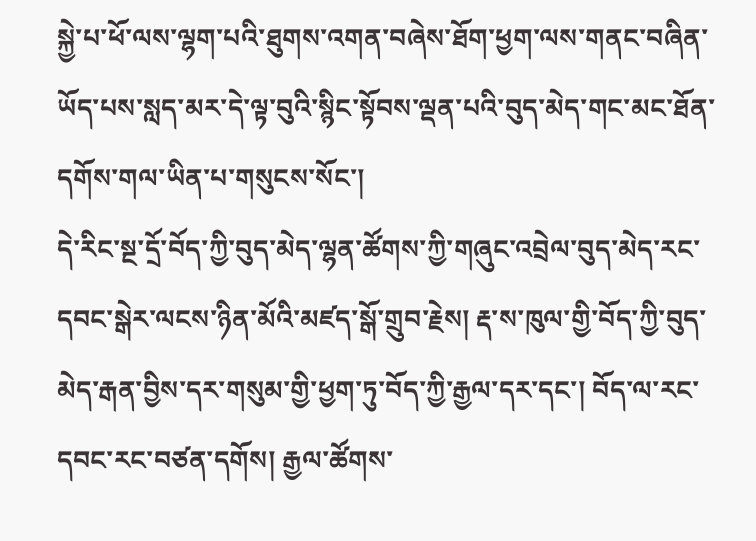སྐྱེ་པ་ཕོ་ལས་ལྷག་པའི་ཐུགས་འགན་བཞེས་ཐོག་ཕྱག་ལས་གནང་བཞིན་ཡོད་པས་སླད་མར་དེ་ལྟ་བུའི་སྙིང་སྟོབས་ལྡན་པའི་བུད་མེད་གང་མང་ཐོན་དགོས་གལ་ཡིན་པ་གསུངས་སོང་།
དེ་རིང་སྔ་དྲོ་བོད་ཀྱི་བུད་མེད་ལྷན་ཚོགས་ཀྱི་གཞུང་འབྲེལ་བུད་མེད་རང་དབང་སྒེར་ལངས་ཉིན་མོའི་མཛད་སྒོ་གྲུབ་རྗེས། རྡ་ས་ཁུལ་གྱི་བོད་ཀྱི་བུད་མེད་རྒན་བྱིས་དར་གསུམ་གྱི་ཕྱག་ཏུ་བོད་ཀྱི་རྒྱལ་དར་དང་། བོད་ལ་རང་དབང་རང་བཙན་དགོས། རྒྱལ་ཚོགས་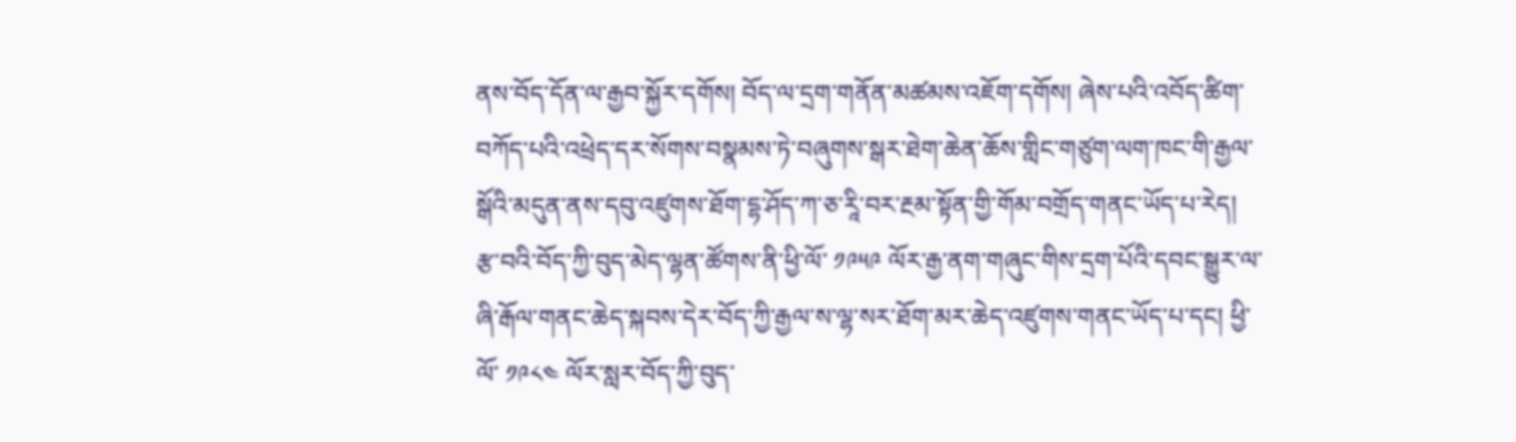ནས་བོད་དོན་ལ་རྒྱབ་སྐྱོར་དགོས། བོད་ལ་དྲག་གནོན་མཚམས་འཇོག་དགོས། ཞེས་པའི་འབོད་ཚིག་བཀོད་པའི་འཕྲེད་དར་སོགས་བསྣམས་ཏེ་བཞུགས་སྒར་ཐེག་ཆེན་ཆོས་གླིང་གཙུག་ལག་ཁང་གི་རྒྱལ་སྒོའི་མདུན་ནས་དབུ་འཛུགས་ཐོག་དྷ་ཤོད་ཀ་ཅ་རཱི་བར་རྔམ་སྟོན་གྱི་གོམ་བགྲོད་གནང་ཡོད་པ་རེད།
རྩ་བའི་བོད་ཀྱི་བུད་མེད་ལྷན་ཚོགས་ནི་ཕྱི་ལོ་ ༡༩༥༩ ལོར་རྒྱ་ནག་གཞུང་གིས་དྲག་པོའི་དབང་སྒྱུར་ལ་ཞི་རྒོལ་གནང་ཆེད་སྐབས་དེར་བོད་ཀྱི་རྒྱལ་ས་ལྷ་སར་ཐོག་མར་ཆེད་འཛུགས་གནང་ཡོད་པ་དང། ཕྱི་ལོ་ ༡༩༨༤ ལོར་སླར་བོད་ཀྱི་བུད་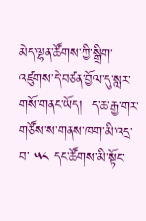མེད་ལྷན་ཚོགས་ཀྱི་སྒྲིག་འཛུགས་དེ་བཙན་བྱོལ་དུ་སླར་གསོ་གནང་ཡོད།  ད་ཆ་རྒྱ་གར་གཙོས་ས་གནས་ཁག་མི་འདྲ་བ་ ༥༨ དང་ཚོགས་མི་སྟོང་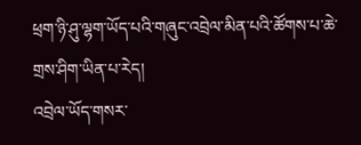ཕྲག་ཉི་ཤུ་ལྷག་ཡོད་པའི་གཞུང་འབྲེལ་མིན་པའི་ཚོགས་པ་ཆེ་གྲས་ཤིག་ཡིན་པ་རེད།
འབྲེལ་ཡོད་གསར་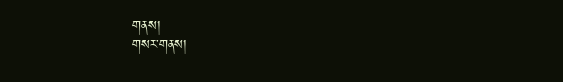གནས།
གསར་གནས།